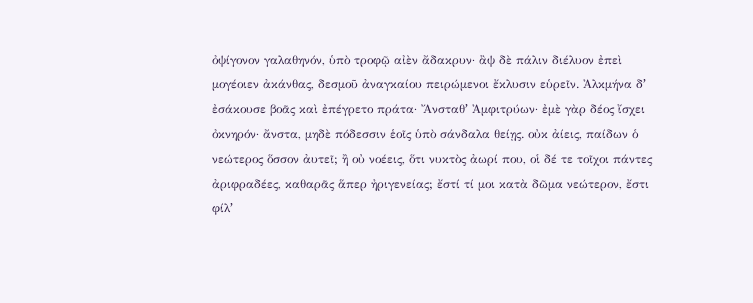ὀψίγονον γαλαθηνόν, ὑπὸ τροφῷ αἰὲν ἄδακρυν· ἂψ δὲ πάλιν διέλυον ἐπεὶ μογέοιεν ἀκάνθας, δεσμοῦ ἀναγκαίου πειρώμενοι ἔκλυσιν εὑρεῖν. Ἀλκμήνα δʼ ἐσάκουσε βοᾶς καὶ ἐπέγρετο πράτα· Ἄνσταθʼ Ἀμφιτρύων· ἐμὲ γὰρ δέος ἴσχει ὀκνηρόν· ἄνστα, μηδὲ πόδεσσιν ἑοῖς ὑπὸ σάνδαλα θείῃς. οὐκ ἀίεις, παίδων ὁ νεώτερος ὅσσον ἀυτεῖ; ἢ οὐ νοέεις, ὅτι νυκτὸς ἀωρί που, οἱ δέ τε τοῖχοι πάντες ἀριφραδέες, καθαρᾶς ἅπερ ἠριγενείας; ἔστί τί μοι κατὰ δῶμα νεώτερον, ἔστι φίλʼ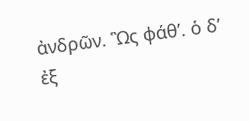ἀνδρῶν. Ὣς φάθʼ. ὁ δʼ ἐξ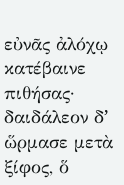εὐνᾶς ἀλόχῳ κατέβαινε πιθήσας· δαιδάλεον δʼ ὥρμασε μετὰ ξίφος, ὅ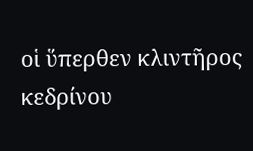οἱ ὕπερθεν κλιντῆρος κεδρίνου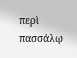περὶ πασσάλῳ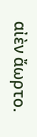αἰὲν ἄωρτο.